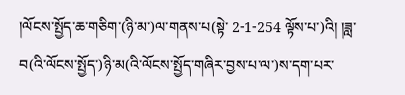།ལོངས་སྤྱོད་ཆ་གཅིག་(ཉི་མ་)ལ་གནས་པ(སྟེ་ 2-1-254 ལྟོས་པ་)འི། །ཟླ་བ(འི་ལོངས་སྤྱོད་)ཉི་མ(འི་ལོངས་སྤྱོད་གཞིར་བྱས་པ་ལ་)ས་དག་པར་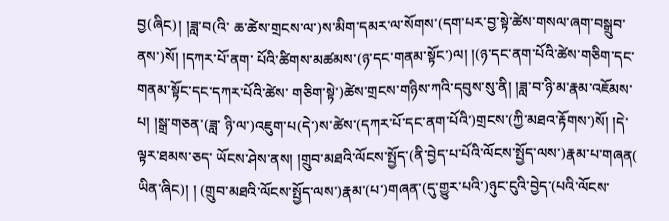བྱ(ཞིང)། །ཟླ་བ(འི་ ཆ་ཚེས་གྲངས་ལ་)ས་མིག་དམར་ལ་སོགས་(དག་པར་བྱ་སྟེ་ཚེས་གསལ་ཞག་བསྒྲུབ་ནས་)སོ། །དཀར་པོ་ནག་ པོའི་ཚིགས་མཚམས་(ཉ་དང་གནམ་སྟོང་)ལ། །(ཉ་དང་ནག་པོའི་ཚེས་གཅིག་དང་གནམ་སྟོང་དང་དཀར་པོའི་ཚེས་ གཅིག་སྟེ་)ཚེས་གྲངས་གཉིས་ཀའི་དབུས་སུ་ནི། །ཟླ་བ་ཉི་མ་རྣམ་འཇོམས་པ། །སྒྲ་གཅན་(ཟླ་ ཉི་ལ་)འཇུག་པ(དེ་)ས་ཚེས་(དཀར་པོ་དང་ནག་པོའི་)གྲངས་(ཀྱི་མཐའ་རྟོགས་)སོ། །དེ་ལྟར་ཐམས་ཅད་ ཡོངས་ཤེས་ནས། །གྲུབ་མཐའི་ལོངས་སྤྱོད་(ནི་བྱེད་པ་པོའི་ལོངས་སྤྱོད་ལས་)རྣམ་པ་གཞན( ཡིན་ཞིང)། ། (གྲུབ་མཐའི་ལོངས་སྤྱོད་ལས་)རྣམ་(པ་)གཞན་(དུ་གྱུར་པའི་)ཉུང་ངུའི་བྱེད་(པའི་ལོངས་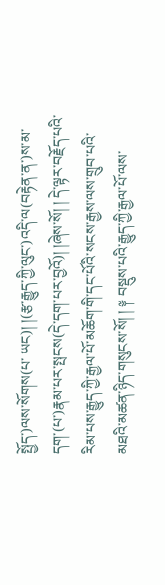སྤྱོད་)ལས་སོགས(པ་ ཡང)། །(རྩ་རྒྱུད་ཀྱི་ལུང་)འདི་ལ(བརྟེན་ན་)ས་མ་དག་(པ་)རྣམ་པར་སྤངས(དེ་དག་པར་བྱའོ)། །ཞེས་སོ། ། དེ་ལྟར་བརྗོད་པའི་རིམ་པས་རྒྱུད་ཀྱི་རྒྱལ་པོ་མཆོག་གི་དང་པོའི་སངས་རྒྱས་ལས་གྲུབ་པའི་ མཐའི་མཚན་ཉིད་གསུངས་སོ། ། ༈ བསྡུས་པའི་རྒྱུད་ཀྱི་རྒྱལ་པོ་ལས་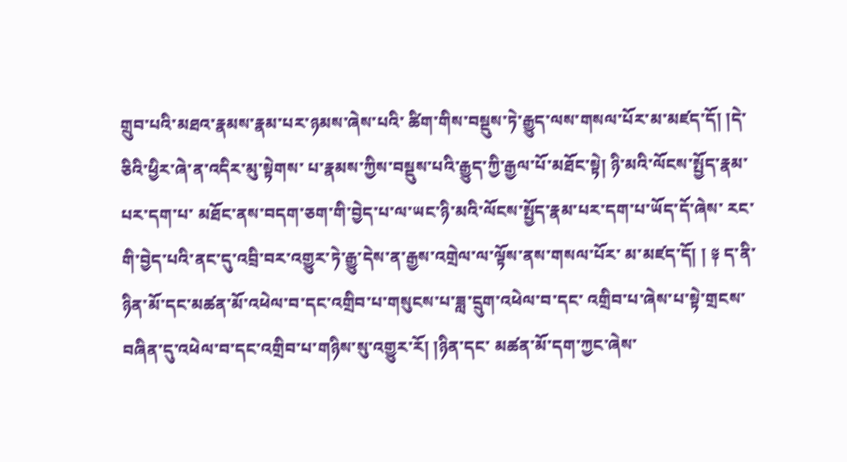གྲུབ་པའི་མཐའ་རྣམས་རྣམ་པར་ཉམས་ཞེས་པའི་ ཚིག་གིས་བསྡུས་ཏེ་རྒྱུད་ལས་གསལ་པོར་མ་མཛད་དོ། །དེ་ཅིའི་ཕྱིར་ཞེ་ན་འདིར་མུ་སྟེགས་ པ་རྣམས་ཀྱིས་བསྡུས་པའི་རྒྱུད་ཀྱི་རྒྱལ་པོ་མཐོང་སྟེ། ཉི་མའི་ལོངས་སྤྱོད་རྣམ་པར་དག་པ་ མཐོང་ནས་བདག་ཅག་གི་བྱེད་པ་ལ་ཡང་ཉི་མའི་ལོངས་སྤྱོད་རྣམ་པར་དག་པ་ཡོད་དོ་ཞེས་ རང་གི་བྱེད་པའི་ནང་དུ་འབྲི་བར་འགྱུར་ཏེ་རྒྱུ་དེས་ན་རྒྱས་འགྲེལ་ལ་ལྟོས་ནས་གསལ་པོར་ མ་མཛད་དོ། ། ༈ ད་ནི་ཉིན་མོ་དང་མཚན་མོ་འཕེལ་བ་དང་འགྲིབ་པ་གསུངས་པ་ཟླ་དྲུག་འཕེལ་བ་དང་ འགྲིབ་པ་ཞེས་པ་སྟེ་གྲངས་བཞིན་དུ་འཕེལ་བ་དང་འགྲིབ་པ་གཉིས་སུ་འགྱུར་རོ། །ཉིན་དང་ མཚན་མོ་དག་ཀྱང་ཞེས་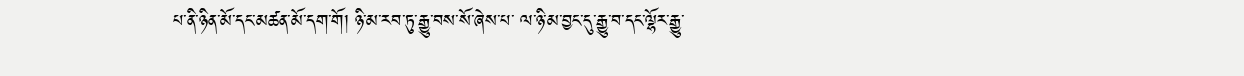པ་ནི་ཉིན་མོ་དང་མཚན་མོ་དག་གོ། ཉི་མ་རབ་ཏུ་རྒྱུ་བས་སོ་ཞེས་པ་ ལ་ཉི་མ་བྱང་དུ་རྒྱུ་བ་དང་ལྷོར་རྒྱུ་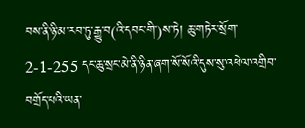བས་ནི་ཉི་མ་རབ་ཏུ་རྒྱུ་བ(འི་དབང་གི་)ས་ཏེ། ཆུ་གཏེར་སྲོག་ 2-1-255 དང་ཆུ་སྲང་མེ་ནི་ཉིན་ཞག་སོ་སོའི་དུས་སུ་འཕེལ་འགྲིབ་བགྲོད་པའི་ཡན་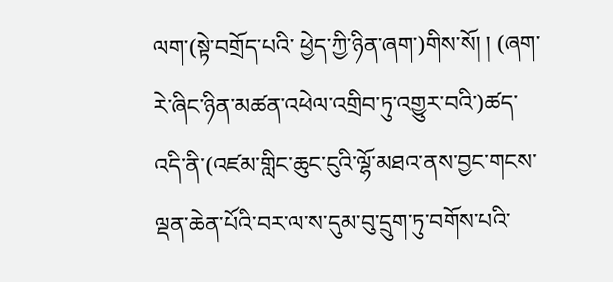ལག་(སྟེ་བགྲོད་པའི་ ཕྱེད་ཀྱི་ཉིན་ཞག་)གིས་སོ། ། (ཞག་རེ་ཞིང་ཉིན་མཚན་འཕེལ་འགྲིབ་ཏུ་འགྱུར་བའི་)ཚད་འདི་ནི་(འཛམ་གླིང་ཆུང་ངུའི་ལྷོ་མཐའ་ནས་བྱང་གངས་ ལྡན་ཆེན་པོའི་བར་ལ་ས་དུམ་བུ་དྲུག་ཏུ་བགོས་པའི་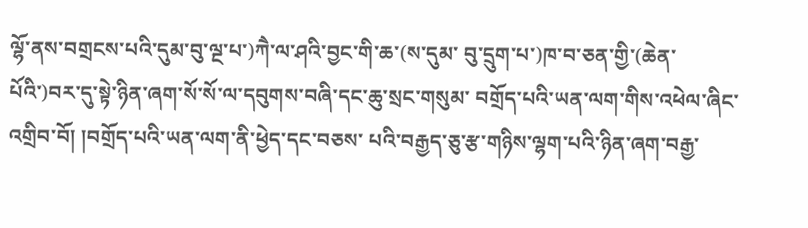ལྷོ་ནས་བགྲངས་པའི་དུམ་བུ་ལྔ་པ་)ཀཻ་ལ་ཤའི་བྱང་གི་ཆ་(ས་དུམ་ བུ་དྲུག་པ་)ཁ་བ་ཅན་གྱི་(ཆེན་པོའི་)བར་དུ་སྟེ་ཉིན་ཞག་སོ་སོ་ལ་དབུགས་བཞི་དང་ཆུ་སྲང་གསུམ་ བགྲོད་པའི་ཡན་ལག་གིས་འཕེལ་ཞིང་འགྲིབ་བོ། །བགྲོད་པའི་ཡན་ལག་ནི་ཕྱེད་དང་བཅས་ པའི་བརྒྱད་ཅུ་རྩ་གཉིས་ལྷག་པའི་ཉིན་ཞག་བརྒྱ་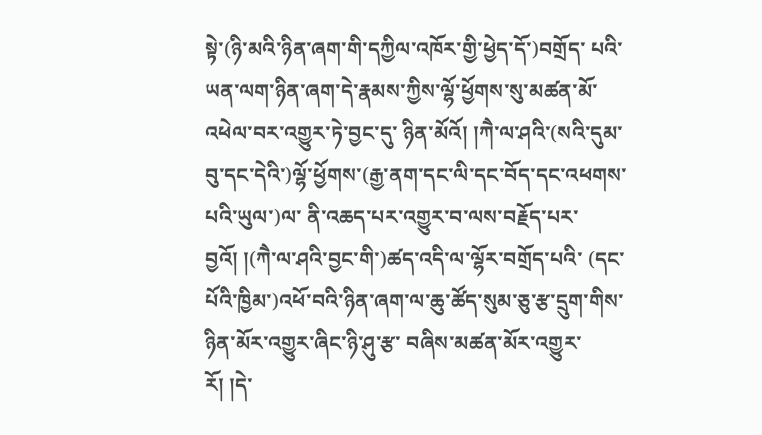སྟེ་(ཉི་མའི་ཉིན་ཞག་གི་དཀྱིལ་འཁོར་གྱི་ཕྱེད་དོ་)བགྲོད་ པའི་ཡན་ལག་ཉིན་ཞག་དེ་རྣམས་ཀྱིས་ལྷོ་ཕྱོགས་སུ་མཚན་མོ་འཕེལ་བར་འགྱུར་ཏེ་བྱང་དུ་ ཉིན་མོའོ། །ཀཻ་ལ་ཤའི་(སའི་དུམ་བུ་དང་དེའི་)ལྷོ་ཕྱོགས་(རྒྱ་ནག་དང་ལི་དང་བོད་དང་འཕགས་པའི་ཡུལ་)ལ་ ནི་འཆད་པར་འགྱུར་བ་ལས་བརྗོད་པར་བྱའོ། །(ཀཻ་ལ་ཤའི་བྱང་གི་)ཚད་འདི་ལ་ལྷོར་བགྲོད་པའི་ (དང་པོའི་ཁྱིམ་)འཕོ་བའི་ཉིན་ཞག་ལ་ཆུ་ཚོད་སུམ་ཅུ་རྩ་དྲུག་གིས་ཉིན་མོར་འགྱུར་ཞིང་ཉི་ཤུ་རྩ་ བཞིས་མཚན་མོར་འགྱུར་རོ། །དེ་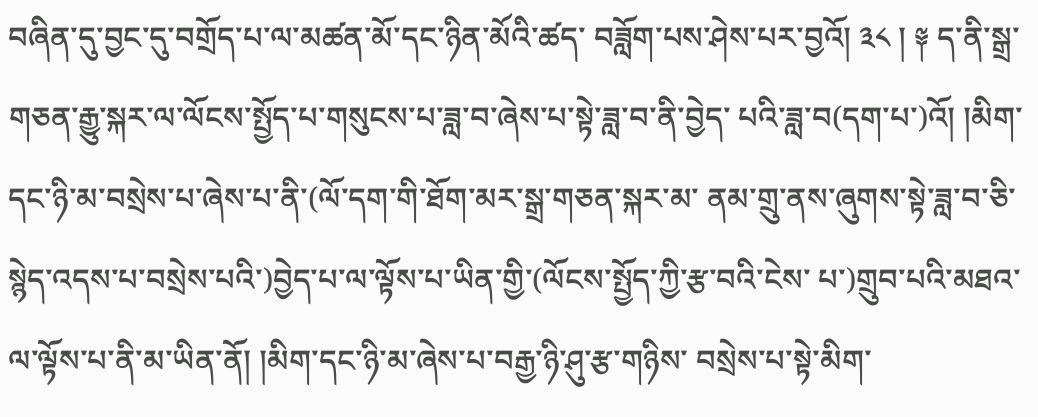བཞིན་དུ་བྱང་དུ་བགྲོད་པ་ལ་མཚན་མོ་དང་ཉིན་མོའི་ཚད་ བཟློག་པས་ཤེས་པར་བྱའོ། ༣༨ ། ༈ ད་ནི་སྒྲ་གཅན་རྒྱུ་སྐར་ལ་ལོངས་སྤྱོད་པ་གསུངས་པ་ཟླ་བ་ཞེས་པ་སྟེ་ཟླ་བ་ནི་བྱེད་ པའི་ཟླ་བ(དག་པ་)འོ། །མིག་དང་ཉི་མ་བསྲེས་པ་ཞེས་པ་ནི་(ལོ་དག་གི་ཐོག་མར་སྒྲ་གཅན་སྐར་མ་ ནམ་གྲུ་ནས་ཞུགས་སྟེ་ཟླ་བ་ཅི་སྙེད་འདས་པ་བསྲེས་པའི་)བྱེད་པ་ལ་ལྟོས་པ་ཡིན་གྱི་(ལོངས་སྤྱོད་ཀྱི་རྩ་བའི་ངེས་ པ་)གྲུབ་པའི་མཐའ་ལ་ལྟོས་པ་ནི་མ་ཡིན་ནོ། །མིག་དང་ཉི་མ་ཞེས་པ་བརྒྱ་ཉི་ཤུ་རྩ་གཉིས་ བསྲེས་པ་སྟེ་མིག་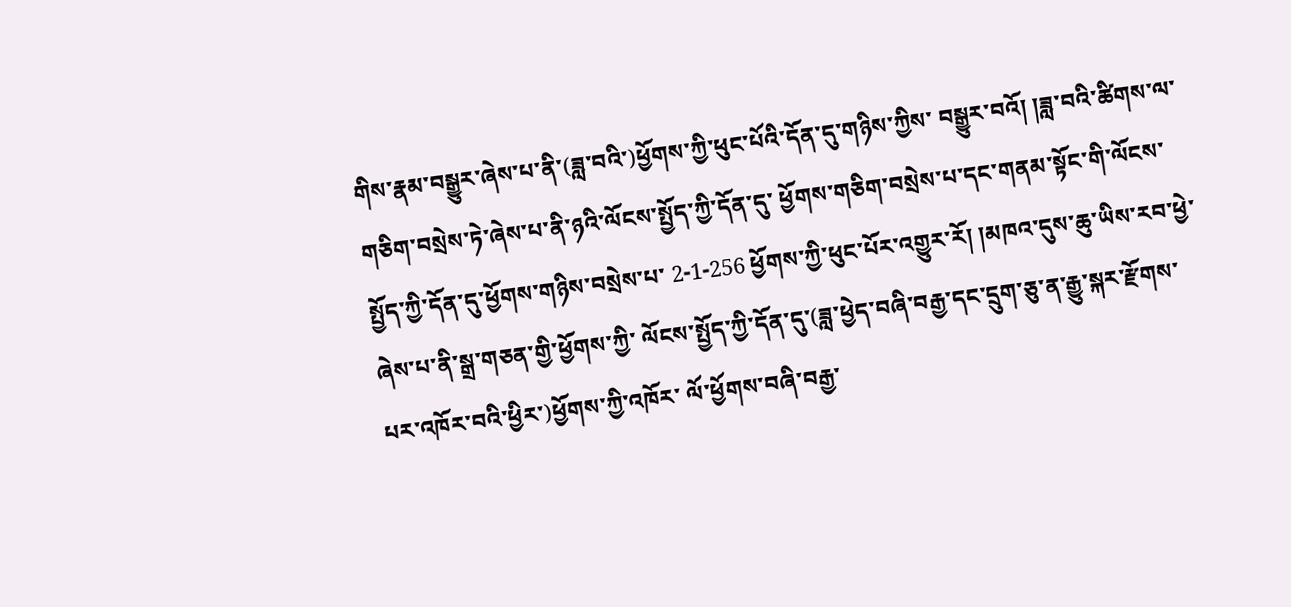གིས་རྣམ་བསྒྱུར་ཞེས་པ་ནི་(ཟླ་བའི་)ཕྱོགས་ཀྱི་ཕུང་པོའི་དོན་དུ་གཉིས་ཀྱིས་ བསྒྱུར་བའོ། །ཟླ་བའི་ཚིགས་ལ་གཅིག་བསྲེས་ཏེ་ཞེས་པ་ནི་ཉའི་ལོངས་སྤྱོད་ཀྱི་དོན་དུ་ ཕྱོགས་གཅིག་བསྲེས་པ་དང་གནམ་སྟོང་གི་ལོངས་སྤྱོད་ཀྱི་དོན་དུ་ཕྱོགས་གཉིས་བསྲེས་པ་ 2-1-256 ཕྱོགས་ཀྱི་ཕུང་པོར་འགྱུར་རོ། །མཁའ་དུས་ཆུ་ཡིས་རབ་ཕྱེ་ཞེས་པ་ནི་སྒྲ་གཅན་གྱི་ཕྱོགས་ཀྱི་ ལོངས་སྤྱོད་ཀྱི་དོན་དུ་(ཟླ་ཕྱེད་བཞི་བརྒྱ་དང་དྲུག་ཅུ་ན་རྒྱུ་སྐར་རྫོགས་པར་འཁོར་བའི་ཕྱིར་)ཕྱོགས་ཀྱི་འཁོར་ ལོ་ཕྱོགས་བཞི་བརྒྱ་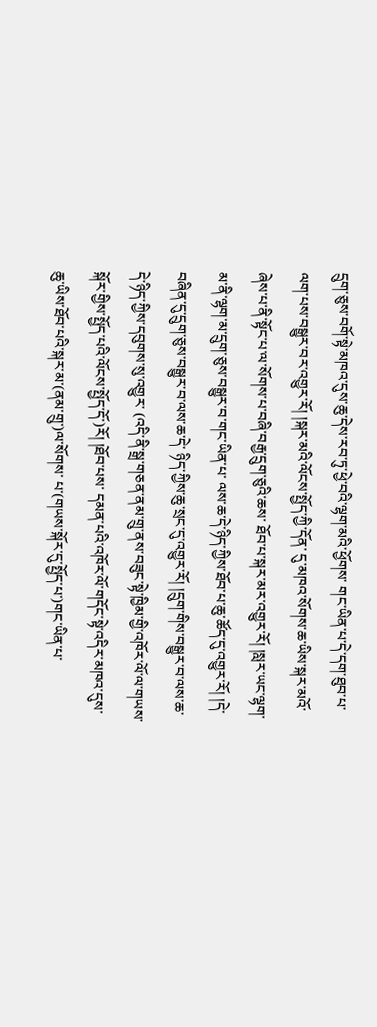དྲུག་ཅུས་བགོ་སྟེ་མཁའ་དུས་ཆུ་དེས་རབ་ཏུ་ཕྱེ་བའི་ལྷག་མའི་ཕྱོགས་ གང་ཡིན་པ་དེ་དག་ཐུབ་པ་ལག་པས་བསྒྱུར་བར་འགྱུར་རོ། །སྐར་མའི་ལོངས་སྤྱོད་ཀྱི་དོན་ དུ་མཁའ་སོགས་ཆ་ཡིས་སྐར་མའོ་ཞེས་པ་ནི་སྟོང་པ་ལ་སོགས་པ་བཞི་བརྒྱ་དྲུག་ཅུའི་ཆས་ ཐོབ་པ་སྐར་མར་འགྱུར་རོ། །སླར་ཡང་ལྷག་མ་ནི་ལྷག་མ་དྲུག་ཅུས་བསྒྱུར་བ་གང་ཡིན་པ་ ལས་ཆ་དེ་ཉིད་ཀྱིས་ཐོབ་པ་ཆུ་ཚོད་དུ་འགྱུར་རོ། །དེ་བཞིན་དུ་དྲུག་ཅུས་བསྒྱུར་བ་ལས་ཆ་དེ་ ཉིད་ཀྱིས་ཆུ་སྲང་དུ་འགྱུར་རོ། །དྲུག་གིས་བསྒྱུར་བ་ལས་ཆ་དེ་ཉིད་ཀྱིས་དབུགས་སུ་འགྱུར་ (འདི་ནི་སྒྲ་གཅན་ནམ་གྲུ་ནས་བཟུང་སྟེ་ཁྱིམ་གྱི་འཁོར་ལོ་ལ་གཡས་སྐོར་གྱིས་སྤྱོད་པའི་ལོངས་སྤྱོད་དོ་)རོ། །ཐོབ་པས་ དམན་པའི་འཁོར་ལོ་གདོང་སྟེ་འདིར་མཁའ་དུས་ཆུ་ཡིས་ཐོབ་པའི་སྐར་མ་(ནམ་གྲུ་)ལ་སོགས་ པ་(གཡས་སྐོར་དུ་སྤྱོད་པ་)གང་ཡིན་པ་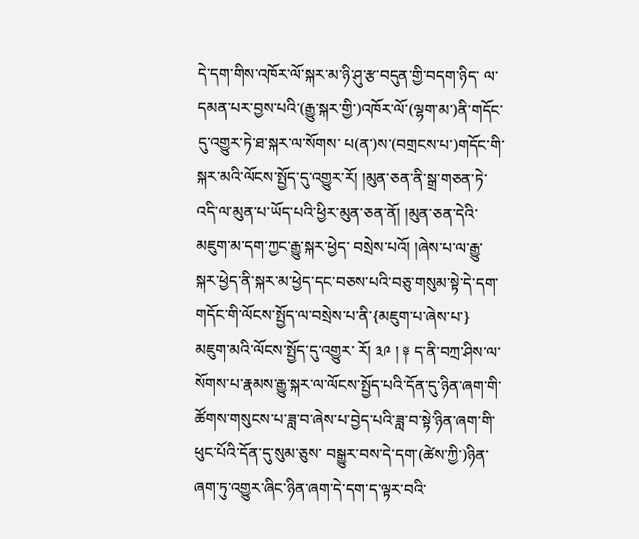དེ་དག་གིས་འཁོར་ལོ་སྐར་མ་ཉི་ཤུ་རྩ་བདུན་གྱི་བདག་ཉིད་ ལ་དམན་པར་བྱས་པའི་(རྒྱུ་སྐར་གྱི་)འཁོར་ལོ་(ལྷག་མ་)ནི་གདོང་དུ་འགྱུར་ཏེ་ཐ་སྐར་ལ་སོགས་ པ(ན་)ས་(བགྲངས་པ་)གདོང་གི་སྐར་མའི་ལོངས་སྤྱོད་དུ་འགྱུར་རོ། །མུན་ཅན་ནི་སྒྲ་གཅན་ཏེ་ འདི་ལ་མུན་པ་ཡོད་པའི་ཕྱིར་མུན་ཅན་ནོ། །མུན་ཅན་དེའི་མཇུག་མ་དག་ཀྱང་རྒྱུ་སྐར་ཕྱེད་ བསྲེས་པའོ། །ཞེས་པ་ལ་རྒྱུ་སྐར་ཕྱེད་ནི་སྐར་མ་ཕྱེད་དང་བཅས་པའི་བཅུ་གསུམ་སྟེ་དེ་དག་ གདོང་གི་ལོངས་སྤྱོད་ལ་བསྲེས་པ་ནི་{མཇུག་པ་ཞེས་པ་} མཇུག་མའི་ལོངས་སྤྱོད་དུ་འགྱུར་ རོ། ༣༩ ། ༈ ད་ནི་བཀྲ་ཤིས་ལ་སོགས་པ་རྣམས་རྒྱུ་སྐར་ལ་ལོངས་སྤྱོད་པའི་དོན་དུ་ཉིན་ཞག་གི་ ཚོགས་གསུངས་པ་ཟླ་བ་ཞེས་པ་བྱེད་པའི་ཟླ་བ་སྟེ་ཉིན་ཞག་གི་ཕུང་པོའི་དོན་དུ་སུམ་ཅུས་ བསྒྱུར་བས་དེ་དག་(ཚེས་ཀྱི་)ཉིན་ཞག་ཏུ་འགྱུར་ཞིང་ཉིན་ཞག་དེ་དག་ད་ལྟར་བའི་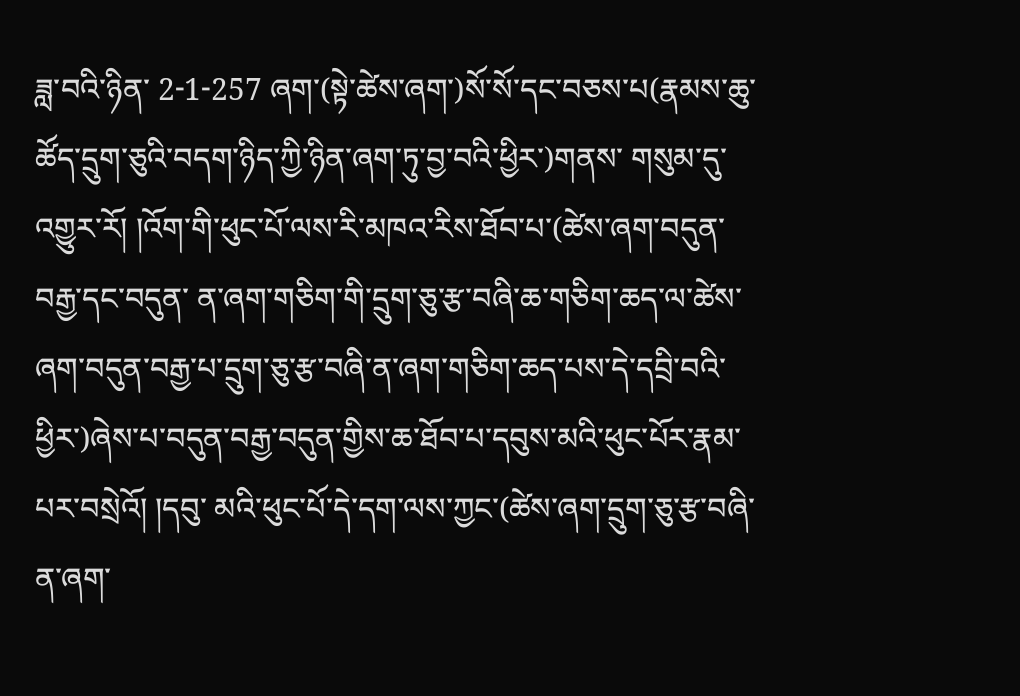ཟླ་བའི་ཉིན་ 2-1-257 ཞག་(སྟེ་ཚེས་ཞག་)སོ་སོ་དང་བཅས་པ(རྣམས་ཆུ་ཚོད་དྲུག་ཅུའི་བདག་ཉིད་ཀྱི་ཉིན་ཞག་ཏུ་བྱ་བའི་ཕྱིར་)གནས་ གསུམ་དུ་འགྱུར་རོ། །འོག་གི་ཕུང་པོ་ལས་རི་མཁའ་རིས་ཐོབ་པ་(ཚེས་ཞག་བདུན་བརྒྱ་དང་བདུན་ ན་ཞག་གཅིག་གི་དྲུག་ཅུ་རྩ་བཞི་ཆ་གཅིག་ཆད་ལ་ཚེས་ཞག་བདུན་བརྒྱ་པ་དྲུག་ཅུ་རྩ་བཞི་ན་ཞག་གཅིག་ཆད་པས་དེ་དབྲི་བའི་ ཕྱིར་)ཞེས་པ་བདུན་བརྒྱ་བདུན་གྱིས་ཆ་ཐོབ་པ་དབུས་མའི་ཕུང་པོར་རྣམ་པར་བསྲེའོ། །དབུ་ མའི་ཕུང་པོ་དེ་དག་ལས་ཀྱང་(ཚེས་ཞག་དྲུག་ཅུ་རྩ་བཞི་ན་ཞག་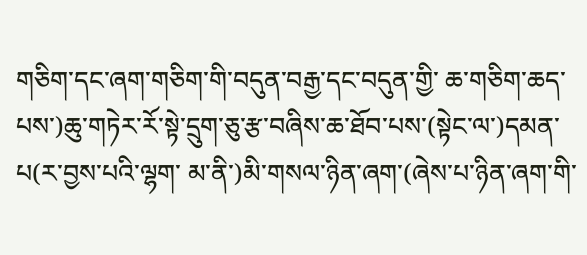གཅིག་དང་ཞག་གཅིག་གི་བདུན་བརྒྱ་དང་བདུན་གྱི་ ཆ་གཅིག་ཆད་པས་)ཆུ་གཏེར་རོ་སྟེ་དྲུག་ཅུ་རྩ་བཞིས་ཆ་ཐོབ་པས་(སྟེང་ལ་)དམན་པ(ར་བྱས་པའི་ལྷག་ མ་ནི་)མི་གསལ་ཉིན་ཞག་(ཞེས་པ་ཉིན་ཞག་གི་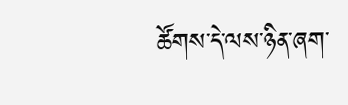ཚོགས་དེ་ལས་ཉིན་ཞག་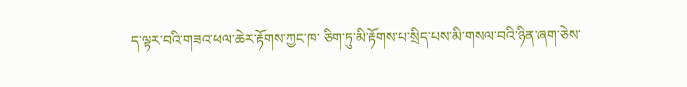ད་ལྟར་བའི་གཟའ་ཕལ་ཆེར་རྟོགས་ཀྱང་ཁ་ ཅིག་ཏུ་མི་རྟོགས་པ་སྲིད་པས་མི་གསལ་བའི་ཉིན་ཞག་ཅེས་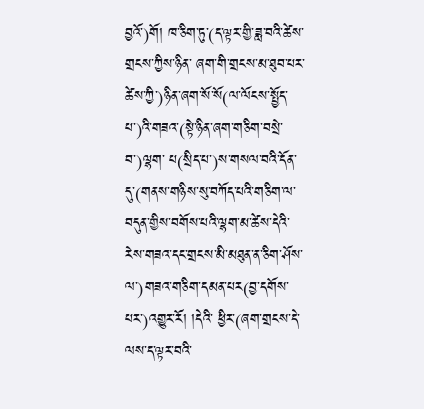བྱའོ་)གོ། ཁ་ཅིག་ཏུ་(ད་ལྟར་གྱི་ཟླ་བའི་ཚེས་གྲངས་ཀྱིས་ཉིན་ ཞག་གི་གྲངས་མ་ཐུབ་པར་ཚེས་ཀྱི་)ཉིན་ཞག་སོ་སོ(ལ་ལོངས་སྤྱོད་པ་)འི་གཟའ་(སྟེ་ཉིན་ཞག་གཅིག་བསྲེ་བ་)ལྷག་ པ(སྲིད་པ་)ས་གསལ་བའི་དོན་དུ་(གནས་གཉིས་སུ་བཀོད་པའི་གཅིག་ལ་བདུན་གྱིས་བགོས་པའི་ལྷག་མ་ཚེས་དེའི་ རེས་གཟའ་དང་གྲངས་མི་མཐུན་ན་ཅིག་ཤོས་ལ་)གཟའ་གཅིག་དམན་པར(བྱ་དགོས་པར་)འགྱུར་རོ། །དེའི་ ཕྱིར་(ཞག་གྲངས་དེ་ལས་ད་ལྟར་བའི་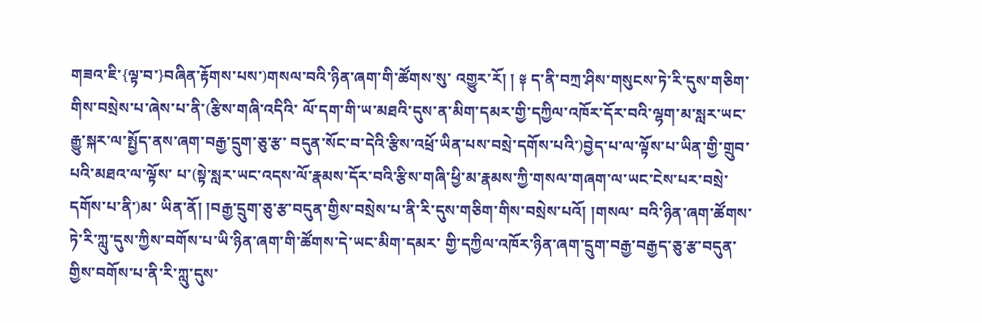གཟའ་ཇི་{ལྟ་བ་}བཞིན་རྟོགས་པས་)གསལ་བའི་ཉིན་ཞག་གི་ཚོགས་སུ་ འགྱུར་རོ། ། ༈ ད་ནི་བཀྲ་ཤིས་གསུངས་ཏེ་རི་དུས་གཅིག་གིས་བསྲེས་པ་ཞེས་པ་ནི་(རྩིས་གཞི་འདིའི་ ལོ་དག་གི་ཡ་མཐའི་དུས་ན་མིག་དམར་གྱི་དཀྱིལ་འཁོར་དོར་བའི་ལྷག་མ་སླར་ཡང་རྒྱུ་སྐར་ལ་སྤྱོད་ནས་ཞག་བརྒྱ་དྲུག་ཅུ་རྩ་ བདུན་སོང་བ་དེའི་རྩིས་འཕྲོ་ཡིན་པས་བསྲེ་དགོས་པའི་)བྱེད་པ་ལ་ལྟོས་པ་ཡིན་གྱི་གྲུབ་པའི་མཐའ་ལ་ལྟོས་ པ་(སྟེ་སླར་ཡང་འདས་ལོ་རྣམས་དོར་བའི་རྩིས་གཞི་ཕྱི་མ་རྣམས་ཀྱི་གསལ་གཞག་ལ་ཡང་ངེས་པར་བསྲེ་དགོས་པ་ནི་)མ་ ཡིན་ནོ། །བརྒྱ་དྲུག་ཅུ་རྩ་བདུན་གྱིས་བསྲེས་པ་ནི་རི་དུས་གཅིག་གིས་བསྲེས་པའོ། །གསལ་ བའི་ཉིན་ཞག་ཚོགས་ཏེ་རི་ཀླུ་དུས་ཀྱིས་བགོས་པ་ཡི་ཉིན་ཞག་གི་ཚོགས་དེ་ཡང་མིག་དམར་ གྱི་དཀྱིལ་འཁོར་ཉིན་ཞག་དྲུག་བརྒྱ་བརྒྱད་ཅུ་རྩ་བདུན་གྱིས་བགོས་པ་ནི་རི་ཀླུ་དུས་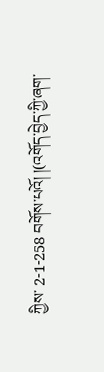ཀྱིས་ 2-1-258 བགོས་པའོ། །(འགོད་བྱེད་ཀྱི་ཞག་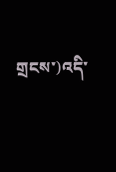གྲངས་)འདི་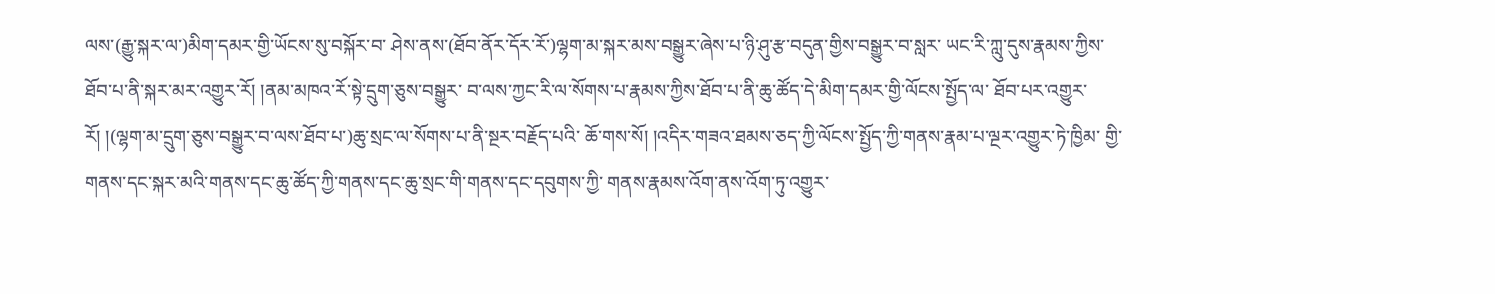ལས་(རྒྱུ་སྐར་ལ་)མིག་དམར་གྱི་ཡོངས་སུ་བསྐོར་བ་ ཤེས་ནས་(ཐོབ་ནོར་དོར་རོ་)ལྷག་མ་སྐར་མས་བསྒྱུར་ཞེས་པ་ཉི་ཤུ་རྩ་བདུན་གྱིས་བསྒྱུར་བ་སླར་ ཡང་རི་ཀླུ་དུས་རྣམས་ཀྱིས་ཐོབ་པ་ནི་སྐར་མར་འགྱུར་རོ། །ནམ་མཁའ་རོ་སྟེ་དྲུག་ཅུས་བསྒྱུར་ བ་ལས་ཀྱང་རི་ལ་སོགས་པ་རྣམས་ཀྱིས་ཐོབ་པ་ནི་ཆུ་ཚོད་དེ་མིག་དམར་གྱི་ལོངས་སྤྱོད་ལ་ ཐོབ་པར་འགྱུར་རོ། །(ལྷག་མ་དྲུག་ཅུས་བསྒྱུར་བ་ལས་ཐོབ་པ་)ཆུ་སྲང་ལ་སོགས་པ་ནི་སྔར་བརྗོད་པའི་ ཆོ་གས་སོ། །འདིར་གཟའ་ཐམས་ཅད་ཀྱི་ལོངས་སྤྱོད་ཀྱི་གནས་རྣམ་པ་ལྔར་འགྱུར་ཏེ་ཁྱིམ་ གྱི་གནས་དང་སྐར་མའི་གནས་དང་ཆུ་ཚོད་ཀྱི་གནས་དང་ཆུ་སྲང་གི་གནས་དང་དབུགས་ཀྱི་ གནས་རྣམས་འོག་ནས་འོག་ཏུ་འགྱུར་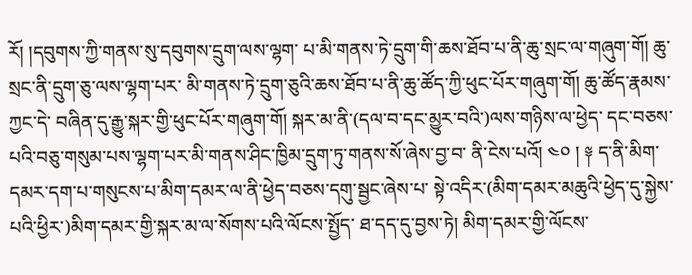རོ། །དབུགས་ཀྱི་གནས་སུ་དབུགས་དྲུག་ལས་ལྷག་ པ་མི་གནས་ཏེ་དྲུག་གི་ཆས་ཐོབ་པ་ནི་ཆུ་སྲང་ལ་གཞུག་གོ། ཆུ་སྲང་ནི་དྲུག་ཅུ་ལས་ལྷག་པར་ མི་གནས་ཏེ་དྲུག་ཅུའི་ཆས་ཐོབ་པ་ནི་ཆུ་ཚོད་ཀྱི་ཕུང་པོར་གཞུག་གོ། ཆུ་ཚོད་རྣམས་ཀྱང་དེ་ བཞིན་དུ་རྒྱུ་སྐར་གྱི་ཕུང་པོར་གཞུག་གོ། སྐར་མ་ནི་(དལ་བ་དང་མྱུར་བའི་)ལས་གཉིས་ལ་ཕྱེད་ དང་བཅས་པའི་བཅུ་གསུམ་པས་ལྷག་པར་མི་གནས་ཤིང་ཁྱིམ་དྲུག་ཏུ་གནས་སོ་ཞེས་བྱ་བ་ ནི་ངེས་པའོ། ༤༠ ། ༈ ད་ནི་མིག་དམར་དག་པ་གསུངས་པ་མིག་དམར་ལ་ནི་ཕྱེད་བཅས་དགུ་སྦྱང་ཞེས་པ་ སྟེ་འདིར་(མིག་དམར་མཆུའི་ཕྱེད་དུ་སྐྱེས་པའི་ཕྱིར་)མིག་དམར་གྱི་སྐར་མ་ལ་སོགས་པའི་ལོངས་སྤྱོད་ ཐ་དད་དུ་བྱས་ཏེ། མིག་དམར་གྱི་ལོངས་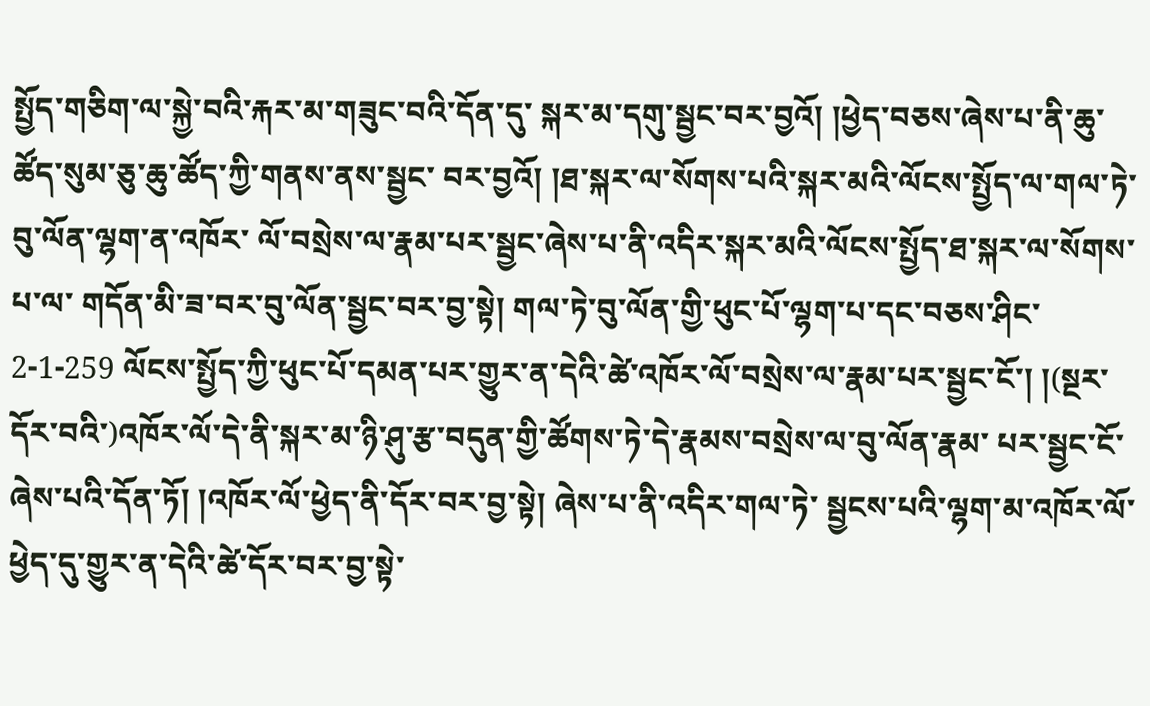སྤྱོད་གཅིག་ལ་སྐྱེ་བའི་རྐར་མ་གཟུང་བའི་དོན་དུ་ སྐར་མ་དགུ་སྦྱང་བར་བྱའོ། །ཕྱེད་བཅས་ཞེས་པ་ནི་ཆུ་ཚོད་སུམ་ཅུ་ཆུ་ཚོད་ཀྱི་གནས་ནས་སྦྱང་ བར་བྱའོ། །ཐ་སྐར་ལ་སོགས་པའི་སྐར་མའི་ལོངས་སྤྱོད་ལ་གལ་ཏེ་བུ་ལོན་ལྷག་ན་འཁོར་ ལོ་བསྲེས་ལ་རྣམ་པར་སྦྱང་ཞེས་པ་ནི་འདིར་སྐར་མའི་ལོངས་སྤྱོད་ཐ་སྐར་ལ་སོགས་པ་ལ་ གདོན་མི་ཟ་བར་བུ་ལོན་སྦྱང་བར་བྱ་སྟེ། གལ་ཏེ་བུ་ལོན་གྱི་ཕུང་པོ་ལྷག་པ་དང་བཅས་ཤིང་ 2-1-259 ལོངས་སྤྱོད་ཀྱི་ཕུང་པོ་དམན་པར་གྱུར་ན་དེའི་ཚེ་འཁོར་ལོ་བསྲེས་ལ་རྣམ་པར་སྦྱང་ངོ་། །(སྔར་ དོར་བའི་)འཁོར་ལོ་དེ་ནི་སྐར་མ་ཉི་ཤུ་རྩ་བདུན་གྱི་ཚོགས་ཏེ་དེ་རྣམས་བསྲེས་ལ་བུ་ལོན་རྣམ་ པར་སྦྱང་ངོ་ཞེས་པའི་དོན་ཏོ། །འཁོར་ལོ་ཕྱེད་ནི་དོར་བར་བྱ་སྟེ། ཞེས་པ་ནི་འདིར་གལ་ཏེ་ སྦྱངས་པའི་ལྷག་མ་འཁོར་ལོ་ཕྱེད་དུ་གྱུར་ན་དེའི་ཚེ་དོར་བར་བྱ་སྟེ་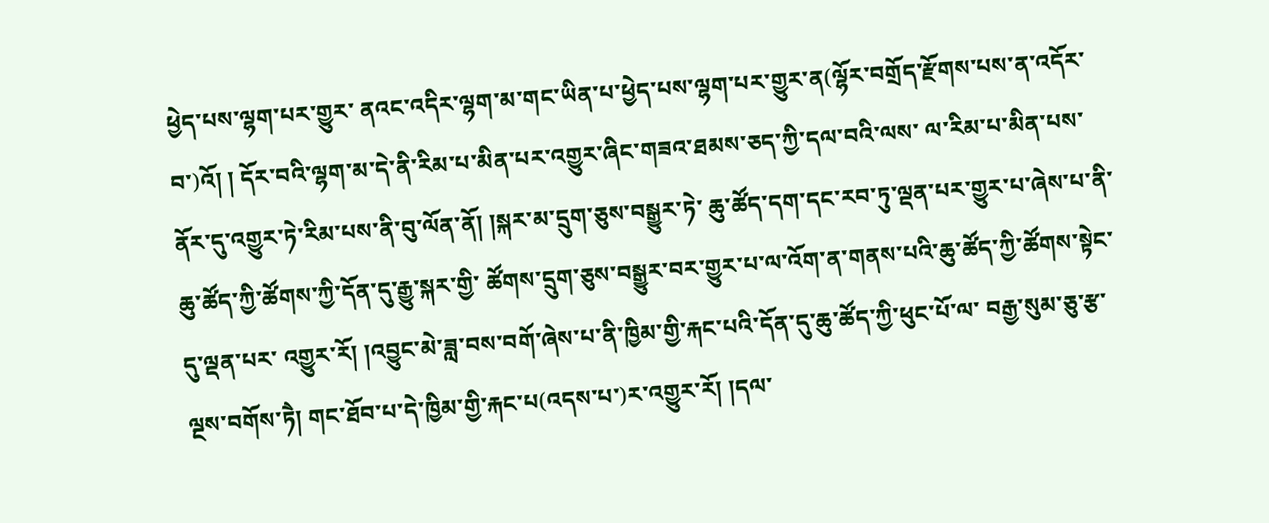ཕྱེད་པས་ལྷག་པར་གྱུར་ ནའང་འདིར་ལྷག་མ་གང་ཡིན་པ་ཕྱེད་པས་ལྷག་པར་གྱུར་ན(ལྷོར་བགྲོད་རྫོགས་པས་ན་འདོར་བ་)འོ། ། དོར་བའི་ལྷག་མ་དེ་ནི་རིམ་པ་མིན་པར་འགྱུར་ཞིང་གཟའ་ཐམས་ཅད་ཀྱི་དལ་བའི་ལས་ ལ་རིམ་པ་མིན་པས་ནོར་དུ་འགྱུར་ཏེ་རིམ་པས་ནི་བུ་ལོན་ནོ། །སྐར་མ་དྲུག་ཅུས་བསྒྱུར་ཏེ་ ཆུ་ཚོད་དག་དང་རབ་ཏུ་ལྡན་པར་གྱུར་པ་ཞེས་པ་ནི་ཆུ་ཚོད་ཀྱི་ཚོགས་ཀྱི་དོན་དུ་རྒྱུ་སྐར་གྱི་ ཚོགས་དྲུག་ཅུས་བསྒྱུར་བར་གྱུར་པ་ལ་འོག་ན་གནས་པའི་ཆུ་ཚོད་ཀྱི་ཚོགས་སྟེང་དུ་ལྡན་པར་ འགྱུར་རོ། །འབྱུང་མེ་ཟླ་བས་བགོ་ཞེས་པ་ནི་ཁྱིམ་གྱི་རྐང་པའི་དོན་དུ་ཆུ་ཚོད་ཀྱི་ཕུང་པོ་ལ་ བརྒྱ་སུམ་ཅུ་རྩ་ལྔས་བགོས་ཏཻ། གང་ཐོབ་པ་དེ་ཁྱིམ་གྱི་རྐང་པ(འདས་པ་)ར་འགྱུར་རོ། །དལ་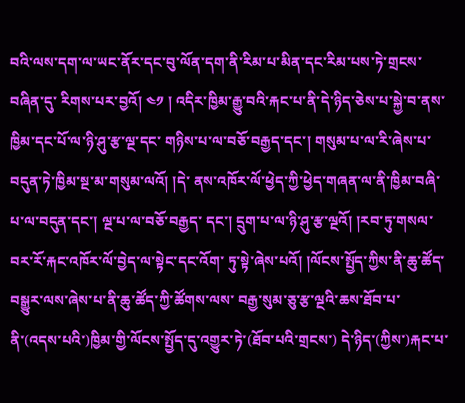བའི་ལས་དག་ལ་ཡང་ནོར་དང་བུ་ལོན་དག་ནི་རིམ་པ་མིན་དང་རིམ་པས་ཏེ་གྲངས་བཞིན་དུ་ རིགས་པར་བྱའོ། ༤༡ ། འདིར་ཁྱིམ་རྒྱུ་བའི་རྐང་པ་ནི་དེ་ཉིད་ཅེས་པ་སྐྱེ་བ་ནས་ཁྱིམ་དང་པོ་ལ་ཉི་ཤུ་རྩ་ལྔ་དང་ གཉིས་པ་ལ་བཅོ་བརྒྱད་དང་། གསུམ་པ་ལ་རི་ཞེས་པ་བདུན་ཏེ་ཁྱིམ་སྔ་མ་གསུམ་ལའོ། །དེ་ ནས་འཁོར་ལོ་ཕྱེད་ཀྱི་ཕྱེད་གཞན་ལ་ནི་ཁྱིམ་བཞི་པ་ལ་བདུན་དང་། ལྔ་པ་ལ་བཅོ་བརྒྱད་ དང་། དྲུག་པ་ལ་ཉི་ཤུ་རྩ་ལྔའོ། །རབ་ཏུ་གསལ་བར་རོ་རྐང་འཁོར་ལོ་བྱེད་ལ་སྟེང་དང་འོག་ ཏུ་སྟེ་ཞེས་པའོ། །ལོངས་སྤྱོད་ཀྱིས་ནི་ཆུ་ཚོད་བསྒྱུར་ལས་ཞེས་པ་ནི་ཆུ་ཚོད་ཀྱི་ཚོགས་ལས་ བརྒྱ་སུམ་ཅུ་རྩ་ལྔའི་ཆས་ཐོབ་པ་ནི་(འདས་པའི་)ཁྱིམ་གྱི་ལོངས་སྤྱོད་དུ་འགྱུར་ཏེ་(ཐོབ་པའི་གྲངས་) དེ་ཉིད་(ཀྱིས་)རྐང་པ་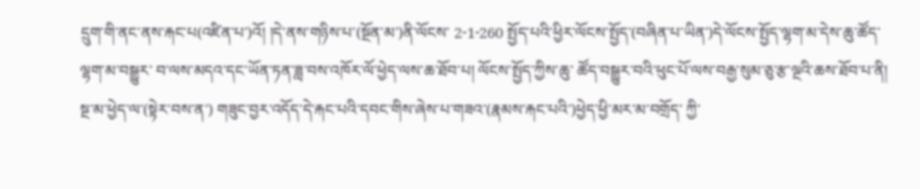དྲུག་གི་ནང་ནས་རྐང་པ(འཛིན་པ་)འོ། །དེ་ནས་གཉིས་པ་(སྔོན་མ་)ནི་ལོངས་ 2-1-260 སྤྱོད་པའི་ཕྱིར་ལོངས་སྤྱོད་(བཞིན་པ་ཡིན་)དེ་ལོངས་སྤྱོད་ལྷག་མ་དེས་ཆུ་ཚོད་ལྷག་མ་བསྒྱུར་ བ་ལས་མདའ་དང་ཡོན་ཏན་ཟླ་བས་འཁོར་ལོ་ཕྱེད་ལས་ཆ་ཐོབ་པ། ལོངས་སྤྱོད་ཀྱིས་ཆུ་ ཚོད་བསྒྱུར་བའི་ཕུང་པོ་ལས་བརྒྱ་སུམ་ཅུ་རྩ་ལྔའི་ཆས་ཐོབ་པ་ནི། སྔ་མ་ཕྱེད་ལ་(སྟེར་བས་ན་) གཟུང་བྱར་འདོད་དེ་རྐང་པའི་དབང་གིས་ཞེས་པ་གཟའ་(རྣམས་རྐང་པའི་)ཕྱེད་ཕྱི་མར་མ་བགྲོད་ ཀྱི་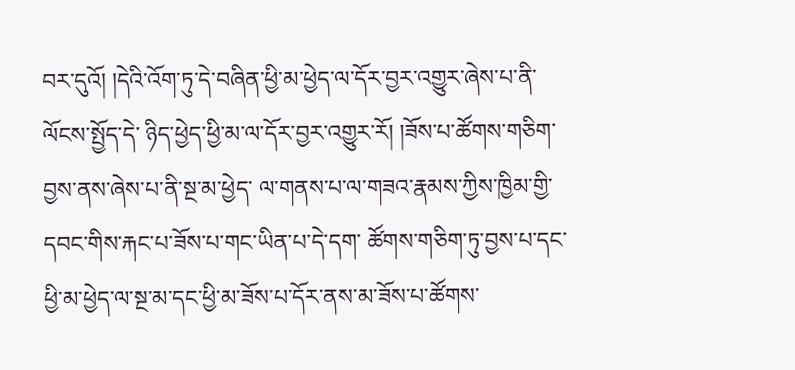བར་དུའོ། །དེའི་འོག་ཏུ་དེ་བཞིན་ཕྱི་མ་ཕྱེད་ལ་དོར་བྱར་འགྱུར་ཞེས་པ་ནི་ལོངས་སྤྱོད་དེ་ ཉིད་ཕྱེད་ཕྱི་མ་ལ་དོར་བྱར་འགྱུར་རོ། །ཟོས་པ་ཚོགས་གཅིག་བྱས་ནས་ཞེས་པ་ནི་སྔ་མ་ཕྱེད་ ལ་གནས་པ་ལ་གཟའ་རྣམས་ཀྱིས་ཁྱིམ་གྱི་དབང་གིས་རྐང་པ་ཟོས་པ་གང་ཡིན་པ་དེ་དག་ ཚོགས་གཅིག་ཏུ་བྱས་པ་དང་ཕྱི་མ་ཕྱེད་ལ་སྔ་མ་དང་ཕྱི་མ་ཟོས་པ་དོར་ནས་མ་ཟོས་པ་ཚོགས་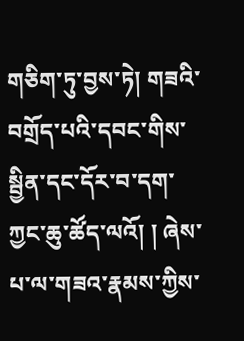གཅིག་ཏུ་བྱས་ཏེ། གཟའི་བགྲོད་པའི་དབང་གིས་སྦྱིན་དང་དོར་བ་དག་ཀྱང་ཆུ་ཚོད་ལའོ། ། ཞེས་པ་ལ་གཟའ་རྣམས་ཀྱིས་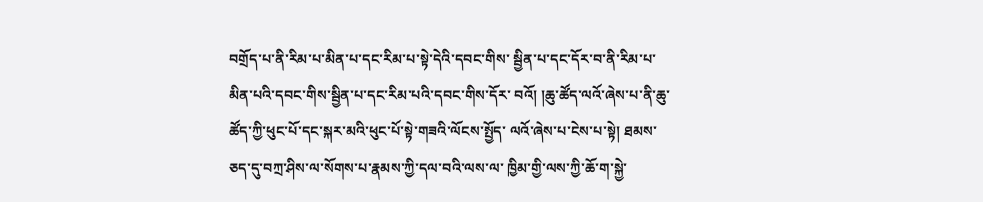བགྲོད་པ་ནི་རིམ་པ་མིན་པ་དང་རིམ་པ་སྟེ་དེའི་དབང་གིས་ སྦྱིན་པ་དང་དོར་བ་ནི་རིམ་པ་མིན་པའི་དབང་གིས་སྦྱིན་པ་དང་རིམ་པའི་དབང་གིས་དོར་ བའོ། །ཆུ་ཚོད་ལའོ་ཞེས་པ་ནི་ཆུ་ཚོད་ཀྱི་ཕུང་པོ་དང་སྐར་མའི་ཕུང་པོ་སྟེ་གཟའི་ལོངས་སྤྱོད་ ལའོ་ཞེས་པ་ངེས་པ་སྟེ། ཐམས་ཅད་དུ་བཀྲ་ཤིས་ལ་སོགས་པ་རྣམས་ཀྱི་དལ་བའི་ལས་ལ་ ཁྱིམ་གྱི་ལས་ཀྱི་ཆོ་ག་སྐྱེ་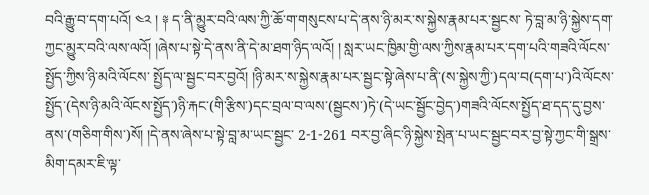བའི་རྒྱུ་བ་དག་པའོ། ༤༢ ། ༈ ད་ནི་མྱུར་བའི་ལས་ཀྱི་ཆོ་ག་གསུངས་པ་དེ་ནས་ཉི་མར་ས་སྐྱེས་རྣམ་པར་སྦྱངས་ ཏེ་བླ་མ་ཉི་སྐྱེས་དག་ཀྱང་མྱུར་བའི་ལས་ལའོ། །ཞེས་པ་སྟེ་དེ་ནས་ནི་དེ་མ་ཐག་ཉིད་ལའོ། ། སླར་ཡང་ཁྱིམ་གྱི་ལས་ཀྱིས་རྣམ་པར་དག་པའི་གཟའི་ལོངས་སྤྱོད་ཀྱིས་ཉི་མའི་ལོངས་ སྤྱོད་ལ་སྦྱང་བར་བྱའོ། །ཉི་མར་ས་སྐྱེས་རྣམ་པར་སྦྱང་སྟེ་ཞེས་པ་ནི་(ས་སྐྱེས་ཀྱི་)དལ་བ(དག་པ་)འི་ལོངས་སྤྱོད་(དེས་ཉི་མའི་ལོངས་སྤྱོད་)ཉི་རྐང་(གི་རྩིས་)དང་བྲལ་བ་ལས་(སྦྱངས་)ཏེ་(དེ་ཡང་སྦྱོང་བྱེད་)གཟའི་ལོངས་སྤྱོད་ཐ་དད་དུ་བྱས་ནས་(གཅིག་གིས་)སོ། །དེ་ནས་ཞེས་པ་སྟེ་བླ་མ་ཡང་སྦྱང་ 2-1-261 བར་བྱ་ཞིང་ཉི་སྐྱེས་སྤེན་པ་ཡང་སྦྱང་བར་བྱ་སྟེ་ཀྱང་གི་སྒྲས་མིག་དམར་ཇི་ལྟ་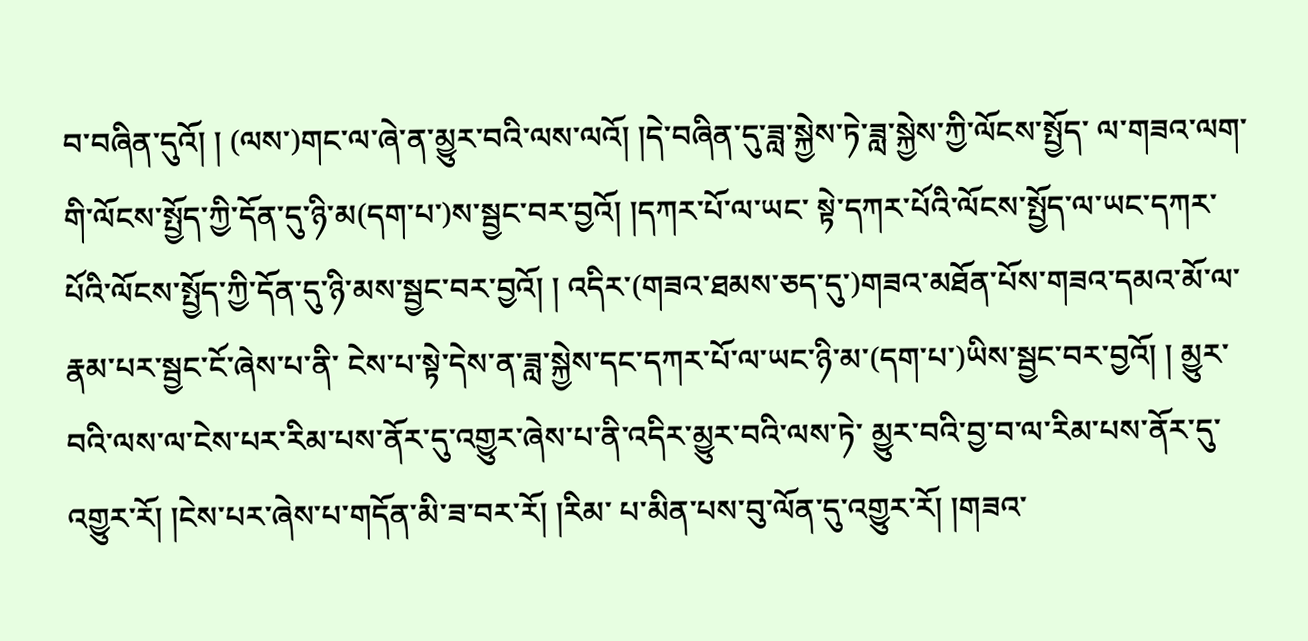བ་བཞིན་དུའོ། ། (ལས་)གང་ལ་ཞེ་ན་མྱུར་བའི་ལས་ལའོ། །དེ་བཞིན་དུ་ཟླ་སྐྱེས་ཏེ་ཟླ་སྐྱེས་ཀྱི་ལོངས་སྤྱོད་ ལ་གཟའ་ལག་གི་ལོངས་སྤྱོད་ཀྱི་དོན་དུ་ཉི་མ(དག་པ་)ས་སྦྱང་བར་བྱའོ། །དཀར་པོ་ལ་ཡང་ སྟེ་དཀར་པོའི་ལོངས་སྤྱོད་ལ་ཡང་དཀར་པོའི་ལོངས་སྤྱོད་ཀྱི་དོན་དུ་ཉི་མས་སྦྱང་བར་བྱའོ། ། འདིར་(གཟའ་ཐམས་ཅད་དུ་)གཟའ་མཐོན་པོས་གཟའ་དམའ་མོ་ལ་རྣམ་པར་སྦྱང་ངོ་ཞེས་པ་ནི་ ངེས་པ་སྟེ་དེས་ན་ཟླ་སྐྱེས་དང་དཀར་པོ་ལ་ཡང་ཉི་མ་(དག་པ་)ཡིས་སྦྱང་བར་བྱའོ། ། མྱུར་བའི་ལས་ལ་ངེས་པར་རིམ་པས་ནོར་དུ་འགྱུར་ཞེས་པ་ནི་འདིར་མྱུར་བའི་ལས་ཏེ་ མྱུར་བའི་བྱ་བ་ལ་རིམ་པས་ནོར་དུ་འགྱུར་རོ། །ངེས་པར་ཞེས་པ་གདོན་མི་ཟ་བར་རོ། །རིམ་ པ་མིན་པས་བུ་ལོན་དུ་འགྱུར་རོ། །གཟའ་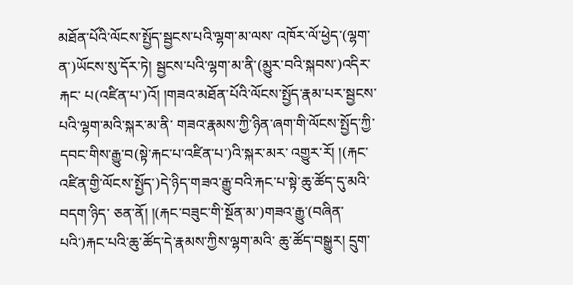མཐོན་པོའི་ལོངས་སྤྱོད་སྦྱངས་པའི་ལྷག་མ་ལས་ འཁོར་ལོ་ཕྱེད་(ལྷག་ན་)ཡོངས་སུ་དོར་ཏེ། སྦྱངས་པའི་ལྷག་མ་ནི་(མྱུར་བའི་སྐབས་)འདིར་རྐང་ པ(འཛིན་པ་)འོ། །གཟའ་མཐོན་པོའི་ལོངས་སྤྱོད་རྣམ་པར་སྦྱངས་པའི་ལྷག་མའི་སྐར་མ་ནི་ གཟའ་རྣམས་ཀྱི་ཉིན་ཞག་གི་ལོངས་སྤྱོད་ཀྱི་དབང་གིས་རྒྱུ་བ(སྟེ་རྐང་པ་འཛིན་པ་)འི་སྐར་མར་ འགྱུར་རོ། །(རྐང་འཛིན་གྱི་ལོངས་སྤྱོད་)དེ་ཉིད་གཟའ་རྒྱུ་བའི་རྐང་པ་སྟེ་ཆུ་ཚོད་དུ་མའི་བདག་ཉིད་ ཅན་ནོ། །(རྐང་བཟུང་གི་སྔོན་མ་)གཟའ་རྒྱུ་(བཞིན་པའི་)རྐང་པའི་ཆུ་ཚོད་དེ་རྣམས་ཀྱིས་ལྷག་མའི་ ཆུ་ཚོད་བསྒྱུར། དྲུག་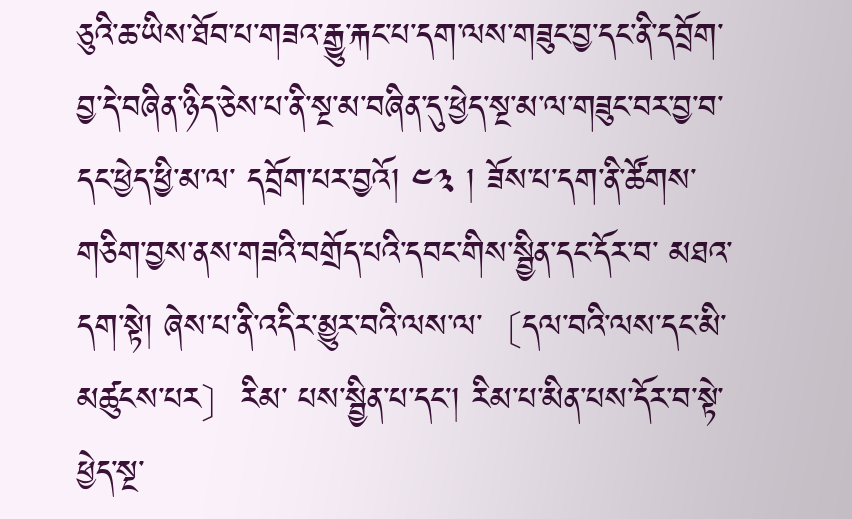ཅུའི་ཆ་ཡིས་ཐོབ་པ་གཟའ་རྒྱུ་རྐང་པ་དག་ལས་གཟུང་བྱ་དང་ནི་དབྲོག་ བྱ་དེ་བཞིན་ཉིད་ཅེས་པ་ནི་སྔ་མ་བཞིན་དུ་ཕྱེད་སྔ་མ་ལ་གཟུང་བར་བྱ་བ་དང་ཕྱེད་ཕྱི་མ་ལ་ དབྲོག་པར་བྱའོ། ༤༣ ། ཟོས་པ་དག་ནི་ཚོགས་གཅིག་བྱས་ནས་གཟའི་བགྲོད་པའི་དབང་གིས་སྦྱིན་དང་དོར་བ་ མཐའ་དག་སྟེ། ཞེས་པ་ནི་འདིར་མྱུར་བའི་ལས་ལ་〔དལ་བའི་ལས་དང་མི་མཚུངས་པར〕རིམ་ པས་སྦྱིན་པ་དང་། རིམ་པ་མིན་པས་དོར་བ་སྟེ་ཕྱེད་སྔ་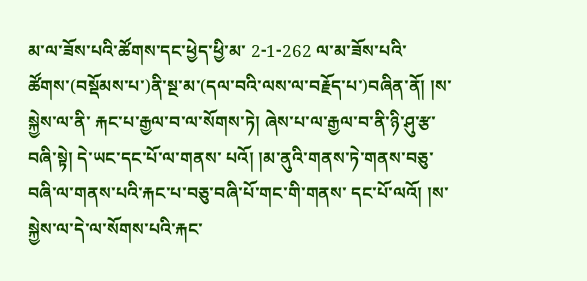མ་ལ་ཟོས་པའི་ཚོགས་དང་ཕྱེད་ཕྱི་མ་ 2-1-262 ལ་མ་ཟོས་པའི་ཚོགས་(བསྡོམས་པ་)ནི་སྔ་མ་(དལ་བའི་ལས་ལ་བརྗོད་པ་)བཞིན་ནོ། །ས་སྐྱེས་ལ་ནི་ རྐང་པ་རྒྱལ་བ་ལ་སོགས་ཏེ། ཞེས་པ་ལ་རྒྱལ་བ་ནི་ཉི་ཤུ་རྩ་བཞི་སྟེ། དེ་ཡང་དང་པོ་ལ་གནས་ པའོ། །མ་ནུའི་གནས་ཏེ་གནས་བཅུ་བཞི་ལ་གནས་པའི་རྐང་པ་བཅུ་བཞི་པོ་གང་གི་གནས་ དང་པོ་ལའོ། །ས་སྐྱེས་ལ་དེ་ལ་སོགས་པའི་རྐང་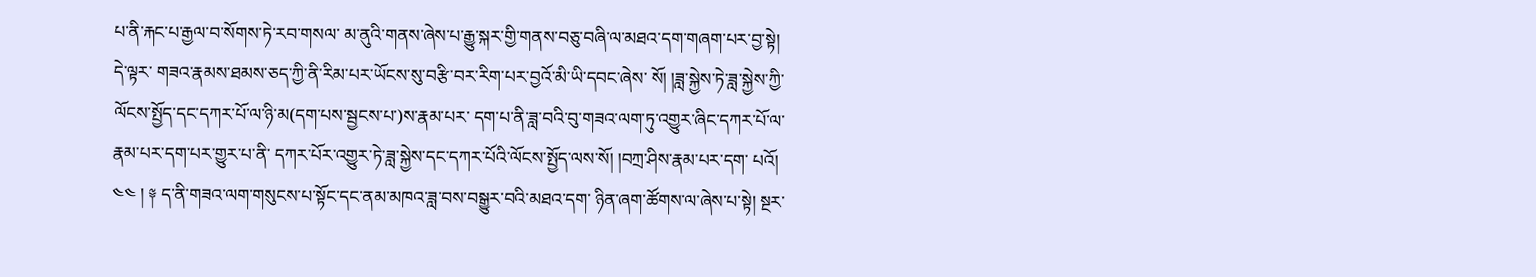པ་ནི་རྐང་པ་རྒྱལ་བ་སོགས་ཏེ་རབ་གསལ་ མ་ནུའི་གནས་ཞེས་པ་རྒྱུ་སྐར་གྱི་གནས་བཅུ་བཞི་ལ་མཐའ་དག་གཞག་པར་བྱ་སྟེ། དེ་ལྟར་ གཟའ་རྣམས་ཐམས་ཅད་ཀྱི་ནི་རིམ་པར་ཡོངས་སུ་བརྩི་བར་རིག་པར་བྱའོ་མི་ཡི་དབང་ཞེས་ སོ། །ཟླ་སྐྱེས་ཏེ་ཟླ་སྐྱེས་ཀྱི་ལོངས་སྤྱོད་དང་དཀར་པོ་ལ་ཉི་མ(དག་པས་སྦྱངས་པ་)ས་རྣམ་པར་ དག་པ་ནི་ཟླ་བའི་བུ་གཟའ་ལག་ཏུ་འགྱུར་ཞིང་དཀར་པོ་ལ་རྣམ་པར་དག་པར་གྱུར་པ་ནི་ དཀར་པོར་འགྱུར་ཏེ་ཟླ་སྐྱེས་དང་དཀར་པོའི་ལོངས་སྤྱོད་ལས་སོ། །བཀྲ་ཤིས་རྣམ་པར་དག་ པའོ། ༤༤ ། ༈ ད་ནི་གཟའ་ལག་གསུངས་པ་སྟོང་དང་ནམ་མཁའ་ཟླ་བས་བསྒྱུར་བའི་མཐའ་དག་ ཉིན་ཞག་ཚོགས་ལ་ཞེས་པ་སྟེ། སྔར་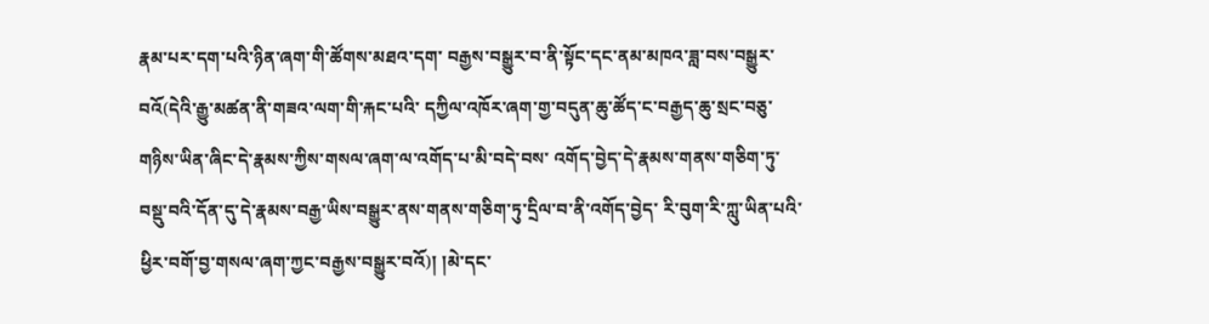རྣམ་པར་དག་པའི་ཉིན་ཞག་གི་ཚོགས་མཐའ་དག་ བརྒྱས་བསྒྱུར་བ་ནི་སྟོང་དང་ནམ་མཁའ་ཟླ་བས་བསྒྱུར་བའོ(དེའི་རྒྱུ་མཚན་ནི་གཟའ་ལག་གི་རྐང་པའི་ དཀྱིལ་འཁོར་ཞག་གྱ་བདུན་ཆུ་ཚོད་ང་བརྒྱད་ཆུ་སྲང་བཅུ་གཉིས་ཡིན་ཞིང་དེ་རྣམས་ཀྱིས་གསལ་ཞག་ལ་འགོད་པ་མི་བདེ་བས་ འགོད་བྱེད་དེ་རྣམས་གནས་གཅིག་ཏུ་བསྡུ་བའི་དོན་དུ་དེ་རྣམས་བརྒྱ་ཡིས་བསྒྱུར་ནས་གནས་གཅིག་ཏུ་དྲིལ་བ་ནི་འགོད་བྱེད་ རི་བུག་རི་ཀླུ་ཡིན་པའི་ཕྱིར་བགོ་བྱ་གསལ་ཞག་ཀྱང་བརྒྱས་བསྒྱུར་བའོ)། །མེ་དང་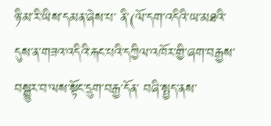ཉི་མ་རི་ཡིས་དམན་ཞེས་པ་ ནི་(ལོ་དག་འདིའི་ཡ་མཐའི་དུས་ན་གཟའ་འདིའི་རྐང་པའི་དཀྱིལ་འཁོར་གྱི་ཞག་བརྒྱས་བསྒྱུར་བ་ལས་སྟོང་དྲུག་བརྒྱ་དོན་ བཞི་སྤྱད་ནས་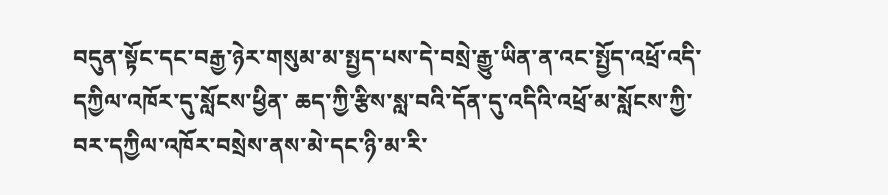བདུན་སྟོང་དང་བརྒྱ་ཉེར་གསུམ་མ་སྤྱད་པས་དེ་བསྲེ་རྒྱུ་ཡིན་ན་འང་སྤྱོད་འཕྲོ་འདི་དཀྱིལ་འཁོར་དུ་སློངས་ཕྱིན་ ཆད་ཀྱི་རྩིས་སླ་བའི་དོན་དུ་འདིའི་འཕྲོ་མ་སློངས་ཀྱི་བར་དཀྱིལ་འཁོར་བསྲེས་ནས་མེ་དང་ཉི་མ་རི་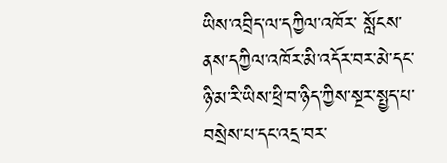ཡིས་འབྲིད་ལ་དཀྱིལ་འཁོར་ སློངས་ནས་དཀྱིལ་འཁོར་མི་འདོར་བར་མེ་དང་ཉི་མ་རི་ཡིས་ཕྲི་བ་ཉིད་ཀྱིས་སྔར་སྤྱད་པ་བསྲེས་པ་དང་འདྲ་བར་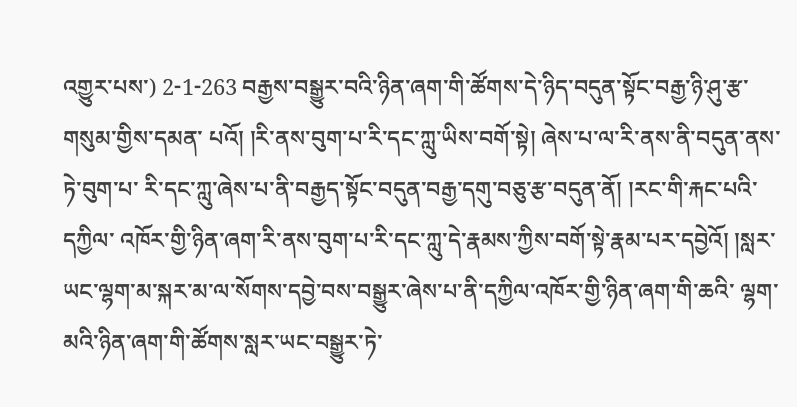འགྱུར་པས་) 2-1-263 བརྒྱས་བསྒྱུར་བའི་ཉིན་ཞག་གི་ཚོགས་དེ་ཉིད་བདུན་སྟོང་བརྒྱ་ཉི་ཤུ་རྩ་གསུམ་གྱིས་དམན་ པའོ། །རི་ནས་བུག་པ་རི་དང་ཀླུ་ཡིས་བགོ་སྟེ། ཞེས་པ་ལ་རི་ནས་ནི་བདུན་ནས་ཏེ་བུག་པ་ རི་དང་ཀླུ་ཞེས་པ་ནི་བརྒྱད་སྟོང་བདུན་བརྒྱ་དགུ་བཅུ་རྩ་བདུན་ནོ། །རང་གི་རྐང་པའི་དཀྱིལ་ འཁོར་གྱི་ཉིན་ཞག་རི་ནས་བུག་པ་རི་དང་ཀླུ་དེ་རྣམས་ཀྱིས་བགོ་སྟེ་རྣམ་པར་དབྱེའོ། །སླར་ ཡང་ལྷག་མ་སྐར་མ་ལ་སོགས་དབྱེ་བས་བསྒྱུར་ཞེས་པ་ནི་དཀྱིལ་འཁོར་གྱི་ཉིན་ཞག་གི་ཆའི་ ལྷག་མའི་ཉིན་ཞག་གི་ཚོགས་སླར་ཡང་བསྒྱུར་ཏེ་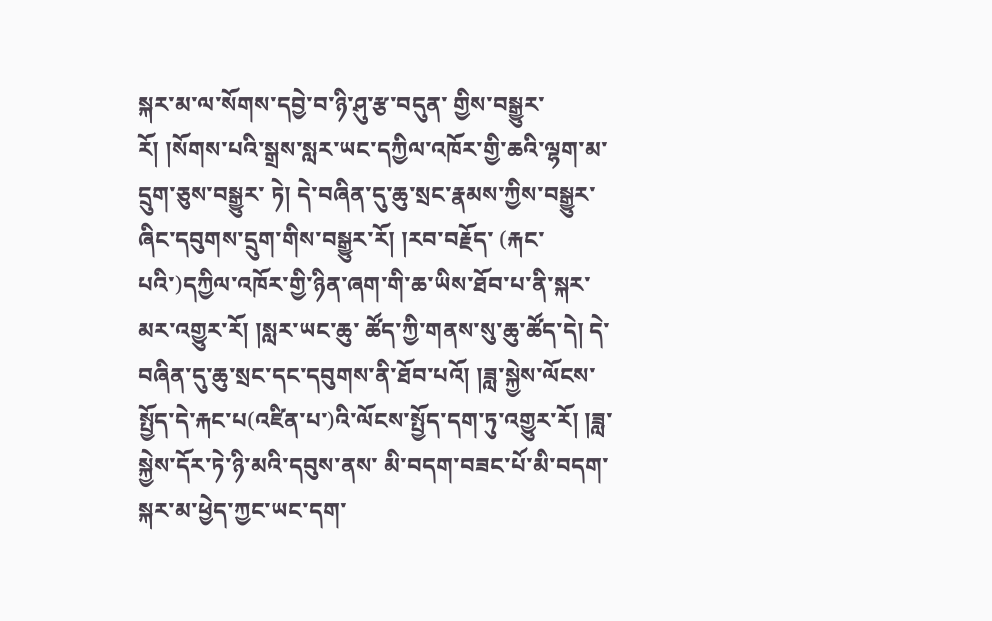སྐར་མ་ལ་སོགས་དབྱེ་བ་ཉི་ཤུ་རྩ་བདུན་ གྱིས་བསྒྱུར་རོ། །སོགས་པའི་སྒྲས་སླར་ཡང་དཀྱིལ་འཁོར་གྱི་ཆའི་ལྷག་མ་དྲུག་ཅུས་བསྒྱུར་ ཏེ། དེ་བཞིན་དུ་ཆུ་སྲང་རྣམས་ཀྱིས་བསྒྱུར་ཞིང་དབུགས་དྲུག་གིས་བསྒྱུར་རོ། །རབ་བརྗོད་ (རྐང་པའི་)དཀྱིལ་འཁོར་གྱི་ཉིན་ཞག་གི་ཆ་ཡིས་ཐོབ་པ་ནི་སྐར་མར་འགྱུར་རོ། །སླར་ཡང་ཆུ་ ཚོད་ཀྱི་གནས་སུ་ཆུ་ཚོད་དེ། དེ་བཞིན་དུ་ཆུ་སྲང་དང་དབུགས་ནི་ཐོབ་པའོ། །ཟླ་སྐྱེས་ལོངས་ སྤྱོད་དེ་རྐང་པ(འཛིན་པ་)འི་ལོངས་སྤྱོད་དག་ཏུ་འགྱུར་རོ། །ཟླ་སྐྱེས་དོར་ཏེ་ཉི་མའི་དབུས་ནས་ མི་བདག་བཟང་པོ་མི་བདག་སྐར་མ་ཕྱེད་ཀྱང་ཡང་དག་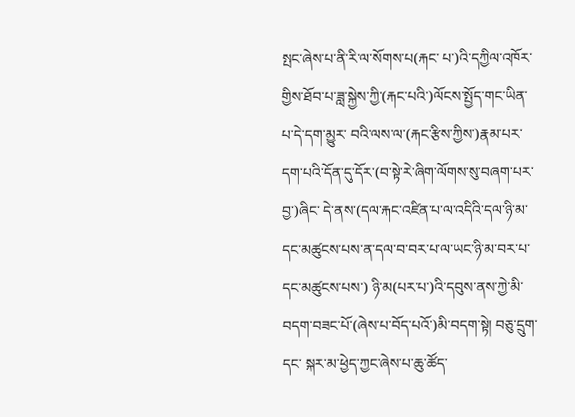སྤང་ཞེས་པ་ནི་རི་ལ་སོགས་པ(རྐང་ པ་)འི་དཀྱིལ་འཁོར་གྱིས་ཐོབ་པ་ཟླ་སྐྱེས་ཀྱི་(རྐང་པའི་)ལོངས་སྤྱོད་གང་ཡིན་པ་དེ་དག་མྱུར་ བའི་ལས་ལ་(རྐང་རྩིས་ཀྱིས་)རྣམ་པར་དག་པའི་དོན་དུ་དོར་(བ་སྟེ་རེ་ཞིག་ལོགས་སུ་བཞག་པར་བྱ་)ཞིང་ དེ་ནས་(དལ་རྐང་འཛིན་པ་ལ་འདིའི་དལ་ཉི་མ་དང་མཚུངས་པས་ན་དལ་བ་བར་པ་ལ་ཡང་ཉི་མ་བར་པ་དང་མཚུངས་པས་) ཉི་མ(པར་པ་)འི་དབུས་ནས་ཀྱེ་མི་བདག་བཟང་པོ་(ཞེས་པ་བོད་པའོ་)མི་བདག་སྟེ། བཅུ་དྲུག་དང་ སྐར་མ་ཕྱེད་ཀྱང་ཞེས་པ་ཆུ་ཚོད་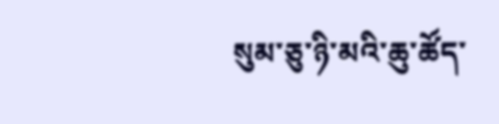སུམ་ཅུ་ཉི་མའི་ཆུ་ཚོད་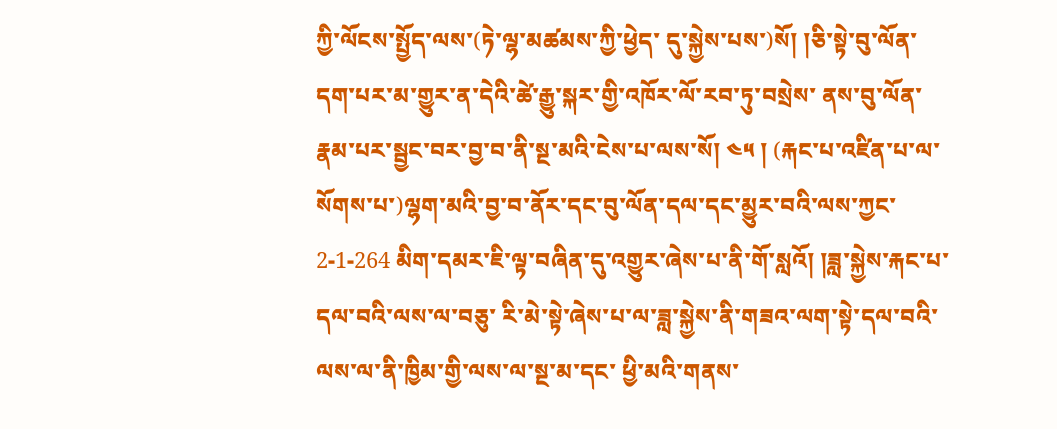ཀྱི་ལོངས་སྤྱོད་ལས་(ཏེ་ལྷ་མཚམས་ཀྱི་ཕྱེད་ དུ་སྐྱེས་པས་)སོ། །ཅི་སྟེ་བུ་ལོན་དག་པར་མ་གྱུར་ན་དེའི་ཚེ་རྒྱུ་སྐར་གྱི་འཁོར་ལོ་རབ་ཏུ་བསྲེས་ ནས་བུ་ལོན་རྣམ་པར་སྦྱང་བར་བྱ་བ་ནི་སྔ་མའི་ངེས་པ་ལས་སོ། ༤༥ ། (རྐང་པ་འཛིན་པ་ལ་སོགས་པ་)ལྷག་མའི་བྱ་བ་ནོར་དང་བུ་ལོན་དལ་དང་མྱུར་བའི་ལས་ཀྱང་ 2-1-264 མིག་དམར་ཇི་ལྟ་བཞིན་དུ་འགྱུར་ཞེས་པ་ནི་གོ་སླའོ། །ཟླ་སྐྱེས་རྐང་པ་དལ་བའི་ལས་ལ་བཅུ་ རི་མེ་སྟེ་ཞེས་པ་ལ་ཟླ་སྐྱེས་ནི་གཟའ་ལག་སྟེ་དལ་བའི་ལས་ལ་ནི་ཁྱིམ་གྱི་ལས་ལ་སྔ་མ་དང་ ཕྱི་མའི་གནས་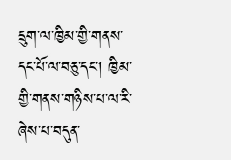དྲུག་ལ་ཁྱིམ་གྱི་གནས་དང་པོ་ལ་བཅུ་དང་། ཁྱིམ་གྱི་གནས་གཉིས་པ་ལ་རི་ ཞེས་པ་བདུན་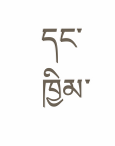དང་ཁྱིམ་